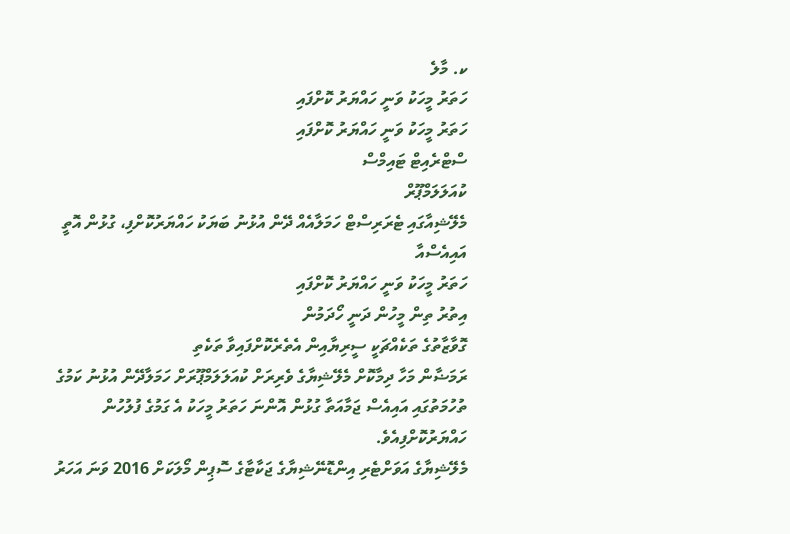ކ. މާލެ
ހަތަރު މީހަކު ވަނީ ހައްޔަރު ކޮށްފައި
ހަތަރު މީހަކު ވަނީ ހައްޔަރު ކޮށްފައި
ސްޓްރެއިޓް ޓައިމްސް
ކުއަލަލަމްޕޫރް
މެލޭޝިއާގައި ޓެރަރިސްޓް ހަމަލާއެއް ދޭން އުޅުނު ބަޔަކު ހައްޔަރުކޮށްފި، ގުޅުން އޮތީ އައިއެސްއާ
ހަތަރު މީހަކު ވަނީ ހައްޔަރު ކޮށްފައި
އިތުރު ތިން މީހުން ދަނީ ހޯދަމުން
ގޮވާޒާތުގެ ތަކެއްޗަކީ ސީރިޔާއިން އެތެރެކޮށްފައިވާ ތަކެތި
ރަމަޟާން މަހާ ދިމާކޮށް މެލޭޝިޔާގެ ވެރިރަށް ކުއަލަލަމްޕޫރަށް ހަމަލާދޭން އުޅުނު ކަމުގެ ތުހުމަތުގައި އައިއެސް ޖަމާއަތާ ގުޅުން އޮންނަ ހަތަރު މީހަކު އެ ގަމުގެ ފުލުހުން ހައްޔަރުކޮށްފިއެވެ.
މެލޭޝިޔާގެ އަވަށްޓެރި އިންޑޮނޭޝިޔާގެ ޖަކާޓާގެ ސޮޕިން މޯލަކަށް 2016 ވަނަ އަހަރު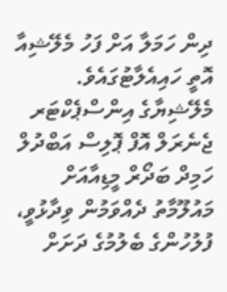ދިން ހަމަލާ އަށް ފަހު މެލޭޝިއާ އޮތީ ހައިއެލާޓުގައެވެ.
މެލޭޝިޔާގެ އިންސްޕެކްޓަރ ޖެނެރަލް އޮފް ޕޮލިސް އަބްދުލް ހަމިދް ބަދޯރް މީޑިއާއަށް މައުލޫމާތު ދެއްވަމުން ވިދާޅުވީ، ފުލުހުންގެ ބެލުމުގެ ދަށަށް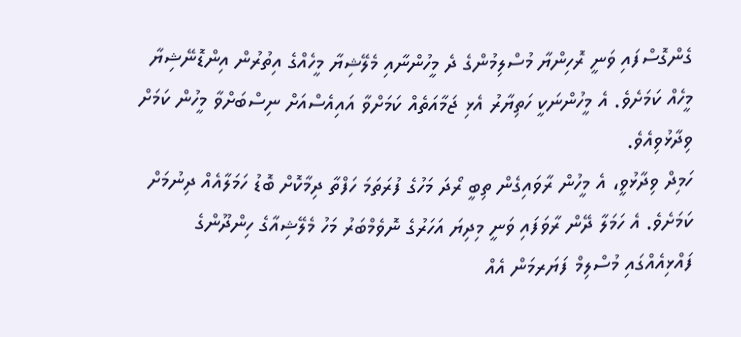ގެންގޮސްފައި ވަނީ ރޮހިންޔާ މުސްލިމުންގެ ދެ މީހުންނާއި މެލޭޝިޔާ މީހެއްގެ އިތުރުން އިންޑޮނޭޝިޔާ މީހެއް ކަމަށެވެ. އެ މީހުންނަކީ ހަތިޔާރު އެޅި ޖަމާއަތެއް ކަމަށްވާ އައިއެސްއަށް ނިސްބަށްވާ މީހުން ކަމަށް ވިދާޅުވިއެވެ.
ހަމިދް ވިދާޅުވީ، އެ މީހުން ރާވައިގެން ތިބީ ރޯދަ މަހުގެ ފުރަތަމަ ހަފްތާ ދިމާކޮށް ބޮޑު ހަމަލާއެއް ދިނުމަށް ކަމަށެވެ. އެ ހަމަލާ ދޭން ރާވަފައި ވަނީ މިދިޔަ އަހަރުގެ ނޮވެމްބަރު މަހު މެލޭޝިއާގެ ހިންދޫންގެ ފައްޅިއެއްގައި މުސްލިމް ފަޔަރމަން އެއް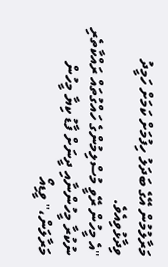މަރާލުމުން އޭގެ ބަދަލު ހިފުމަށް ކަމަށް ހަމީދު ވިދާޅުވިއެވެ.
''އެ މީހުން ރޭވީ މުސްލިމުންގެ ހައްގުތައް ރައްކާތެރި ނުކުރާ މީހުންނާއި ދީނަށް ފާޑު ކިޔާ މީހުން މަރާލަން،'' ވީޑިއޯ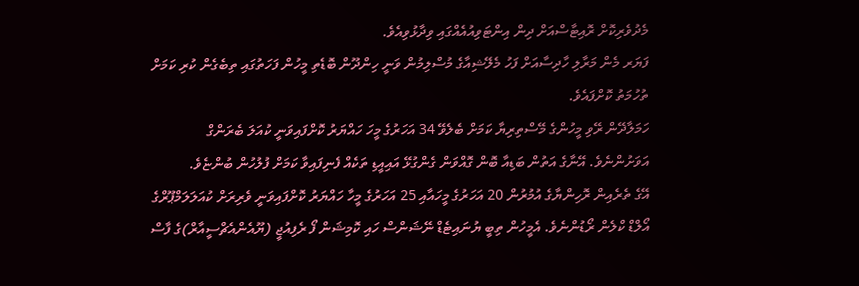މެދުވެރިކޮށް ރޮއިޓާސްއަށް ދިން އިންޓަވިއުއެއްގައި ވިދާޅުވިއެވެ.
ފަޔަރ މެން މަރާލި ހާދިސާއަށް ފަހު މެލޭޝިއާގެ މުސްލިމުން ވަނީ ހިންދޫން ބޮޑެތި މީހުން ފަހަތުގައި ތިބެގެން ކުރި ކަމަށް ތުހުމަތު ކޮށްފައެވެ.
ހަމަލާދޭން ރޭވި މީހުންގެ މޭސްތިރިޔާ ކަމަށް ބެލެވޭ 34 އަހަރުގެ މީހަ ހައްޔަރު ކޮށްފައިވަނީ ކުއަލަ ބެރަންގް އަވަށުންނެވެ. އޭނާގެ އަތުން ބަޑިއާ ބޮން ގޮއްވަން ގެންގުޅޭ އައިއީޑި ތަކެއް ފެނިފައިވާ ކަމަށް ފުލުހުން ބުންޏެވެ.
އޭގެ ތެރެއިން ރޮހިންޔާގެ އުމުރުން 20 އަހަރުގެ މީހައާއި 25 އަހަރުގެ މީހާ ހައްޔަރު ކޮށްފައިވަނީ ވެރިރަށް ކުއަލަލަމްޕޫރްގެ އޯލްޑް ކްލެން ރޯޑުންނެވެ. އެމީހުން ތިބީ ޔުނައިޓެޑް ނޭޝަންސް ހައި ކޮމިޝަން ފޯ ރެފިއުޖީ (ޔޫއެންއެޗްސީއާރް)ގެ ފާސް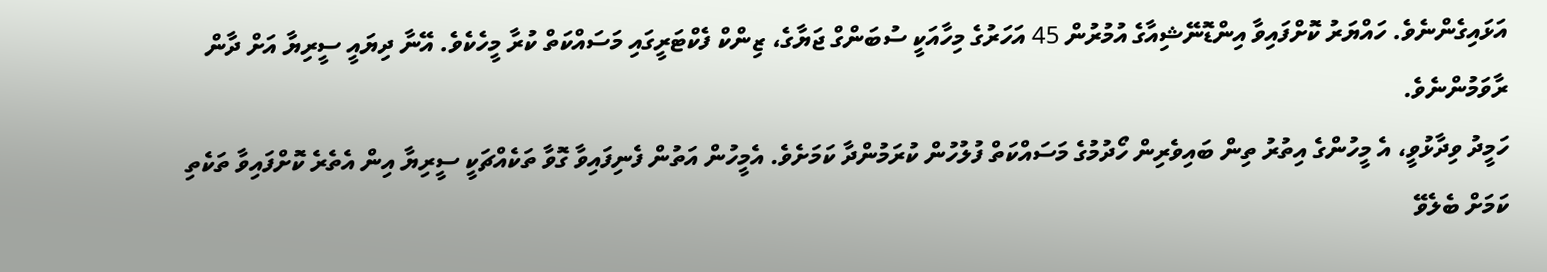އަޅައިގެންނެވެ. ހައްޔަރު ކޮށްފައިވާ އިންޑޮނޭޝިއާގެ އުމުރުން 45 އަހަރުގެ މިހާއަކީ ސުބަންގް ޖަޔާގެ، ޒިންކް ފެކްޓަރީގައި މަސައްކަތް ކުރާ މީހެކެވެ. އޭނާ ދިޔައީ ސީރިޔާ އަށް ދާން ރާވަމުންނެވެ.
ހަމީދު ވިދާޅުވީ، އެ މީހުންގެ އިތުރު ތިން ބައިވެރިން ހޯދުމުގެ މަސައްކަތް ފުލުހުން ކުރަމުންދާ ކަމަށެވެ. އެމީހުން އަތުން ފެނިފައިވާ ގޮވާ ތަކެއްޗަކީ ސީރިޔާ އިން އެތެރެ ކޮށްފައިވާ ތަކެތި ކަމަށް ބެލެވޭ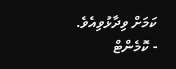ކަމަށް ވިދާޅުވިއެވެ.
- ކޮމެންޓް